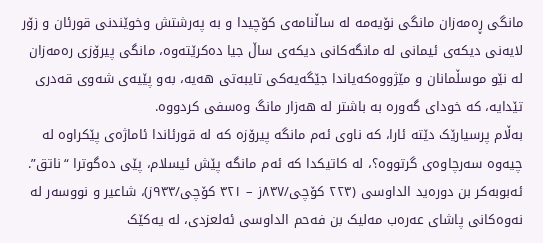مانگی ڕەمەزان مانگی نۆیەمە لە ساڵنامەی کۆچیدا و بە پەرشتش وخوێندنی قورئان و زۆر لایەنی دیکەی ئیمانی لە مانگەکانی دیکەی ساڵ جیا دەکرێتەوە، مانگی پیرۆزی رەمەزان لە نێو موسڵمانان و مێژووەکەیاندا جێگەیەکی تایبەتی هەیە، بەو پێیەی شەوی قەدری تێدایە، کە خودای گەورە بە باشتر لە هەزار مانگ وەسفی کردووە.
بەڵام پرسیارێک دێتە ئارا، کە ناوی ئەم مانگە پیرۆزە کە لە قورئاندا ئاماژەی پێکراوە لە چیەوە سەرچاوەی گرتووە؟، لە کاتیکدا کە ئەم مانگە پێش ئیسلام، پێی دەگوترا “ناتق”.
ئەبوبەکر بن دورەید الداوسی (٢٢٣ کۆچی/٨٣٧ز – ٣٢١ کۆچی/٩٣٣ز)، شاعیر و نووسەر لە نەوەکانی پاشای عەرەب مەلیک بن فەحم الداوسی ئەلعزدی، لە یەکێک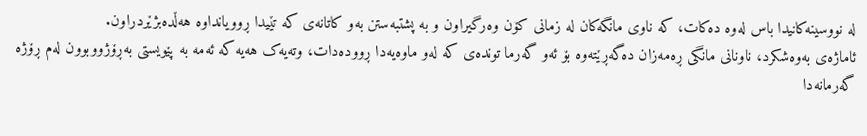لە نووسینەکانیدا باس لەوە دەکات، کە ناوی مانگەکان لە زمانی کۆن وەرگیراون و بە پشتبەستن بەو کاتانەی کە تێیدا ڕوویانداوە هەڵدەبژێردراون.
ئاماژەی بەوەشکرد، ناونانی مانگی ڕەمەزان دەگەڕێتەوە بۆ ئەو گەرما توندەی کە لەو ماوەیەدا ڕوودەدات، وتەیەک هەیە کە ئەمە بە پێویستی بەڕۆژووبوون لەم ڕۆژە گەرمانەدا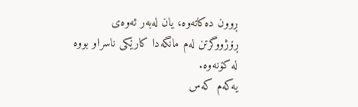ڕوون دەکاتەوە، یان لەبەر ئەوەی ڕۆژووگرتن لەم مانگەدا کارێکی ناسراو بووە لە کۆنەوە.
یەکەم کەس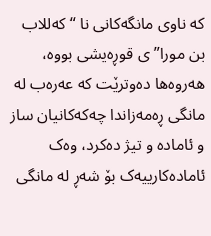کە ناوی مانگەکانی نا “کەللاب بن مورا” ی قوڕەیشی بووە، هەروەها دەوترێت کە عەرەب لە مانگی ڕەمەزاندا چەکەکانیان ساز و ئامادە و تیژ دەکرد، وەک ئامادەکارییەک بۆ شەڕ لە مانگی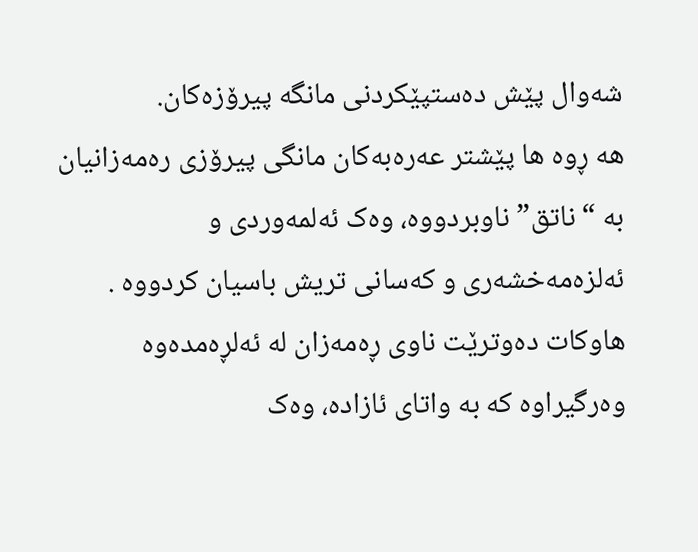شەوال پێش دەستپێکردنی مانگە پیرۆزەکان.
هه ڕوه ها پێشتر عەرەبەکان مانگی پیرۆزی رەمەزانیان به “ناتق” ناوبردووە، وەک ئەلمەوردی و ئەلزەمەخشەری و کەسانی تریش باسیان کردووه .
هاوکات دەوترێت ناوی ڕەمەزان لە ئەلڕەمدەوە وەرگیراوە کە بە واتای ئازادە، وەک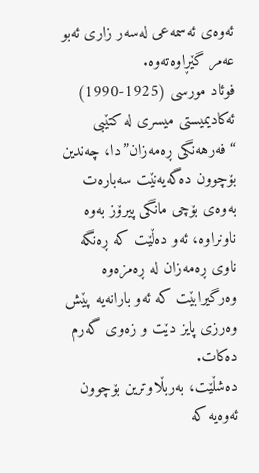ئەوەی ئەسمەعی لەسەر زاری ئەبو عەمر گێڕاوەتەوە.
فوئاد مورسی (1925-1990) ئەکادیمیستی میسری لە کتێبی “فەرهەنگی ڕەمەزان”دا، چەندین بۆچوون دەگەیەنێت سەبارەت بەوەی بۆچی مانگی پیرۆز بەوە ناونراوە، ئەو دەڵێت کە ڕەنگە ناوی ڕەمەزان لە ڕەمزەوە وەرگیرابێت کە ئەو بارانەیە پێش وەرزی پایز دێت و زەوی گەرم دەکات.
دەشڵێت، بەربڵاوترین بۆچوون ئەوەیە کە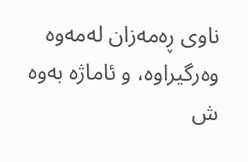ناوی ڕەمەزان لەمەوە وەرگیراوە، و ئاماژە بەوە ش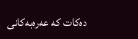دەکات کە عەرەبەکانی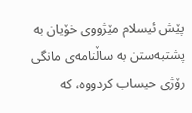پێش ئیسلام مێژووی خۆیان بە پشتبەستن بە ساڵنامەی مانگی رۆژی حیساب کردووە، کە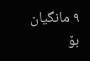٩ مانگیان بۆ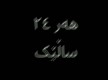هەر ٢٤ ساڵێک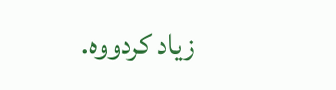زیاد کردووە.